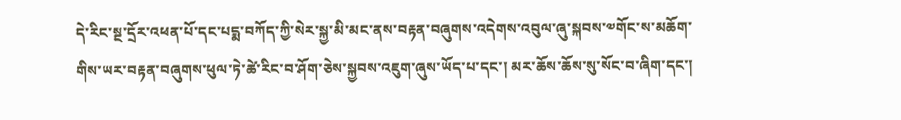དེ་རིང་སྔ་དྲོར་འཕན་པོ་དང་པདྨ་བཀོད་ཀྱི་སེར་སྐྱ་མི་མང་ནས་བརྟན་བཞུགས་འདེགས་འབུལ་ཞུ་སྐབས་༧གོང་ས་མཆོག་གིས་ཡར་བརྟན་བཞུགས་ཕུལ་ཏེ་ཚེ་རིང་བ་ཤོག་ཅེས་སྐྱབས་འཇུག་ཞུས་ཡོད་པ་དང་། མར་ཆོས་ཆོས་སུ་སོང་བ་ཞིག་དང་།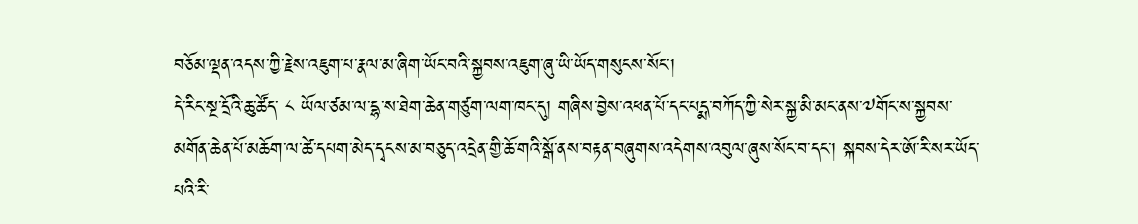བཅོམ་ལྡན་འདས་ཀྱི་རྗེས་འཇུག་པ་རྣལ་མ་ཞིག་ཡོང་བའི་སྐྱབས་འཇུག་ཞུ་ཡི་ཡོད་གསུངས་སོང་།
དེ་རིང་སྔ་དྲོའི་ཆུ་ཚོད་ ༨ ཡོལ་ཙམ་ལ་དྷ་ས་ཐེག་ཆེན་གཙུག་ལག་ཁང་དུ། གཞིས་བྱེས་འཕན་པོ་དང་པདྨ་བཀོད་ཀྱི་སེར་སྐྱ་མི་མང་ནས་༧གོང་ས་སྐྱབས་མགོན་ཆེན་པོ་མཆོག་ལ་ཚེ་དཔག་མེད་དྭངས་མ་བཅུད་འདྲེན་གྱི་ཆོ་གའི་སྒོ་ནས་བརྟན་བཞུགས་འདེགས་འབུལ་ཞུས་སོང་བ་དང་། སྐབས་དེར་ཨོ་རི་སར་ཡོད་པའི་རི་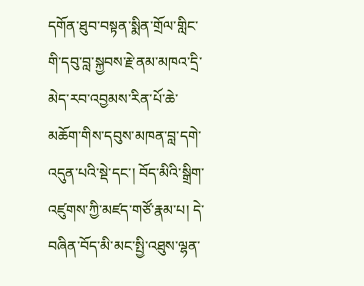དགོན་ཐུབ་བསྟན་སྨིན་གྲོལ་གླིང་གི་དབུ་བླ་སྐྱབས་རྗེ་ནམ་མཁའ་དྲི་མེད་རབ་འབྱམས་རིན་པོ་ཆེ་མཆོག་གིས་དབུས་མཁན་བླ་དགེ་འདུན་པའི་སྡེ་དང་། བོད་མིའི་སྒྲིག་འཛུགས་ཀྱི་མཛད་གཙོ་རྣམ་པ། དེ་བཞིན་བོད་མི་མང་སྤྱི་འཐུས་ལྷན་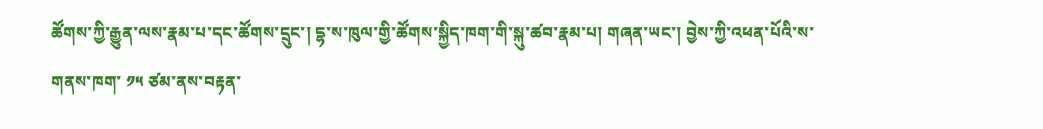ཚོགས་ཀྱི་རྒྱུན་ལས་རྣམ་པ་དང་ཚོགས་དྲུང་། དྷ་ས་ཁུལ་གྱི་ཚོགས་སྐྱིད་ཁག་གི་སྐུ་ཚབ་རྣམ་པ། གཞན་ཡང་། བྱེས་ཀྱི་འཕན་པོའི་ས་གནས་ཁག་ ༡༥ ཙམ་ནས་བརྟན་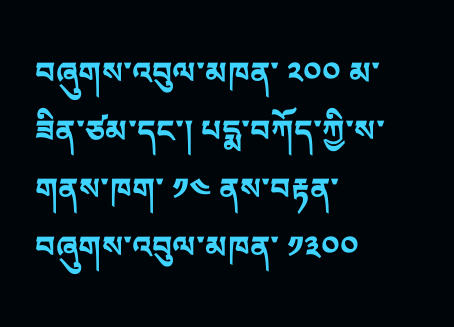བཞུགས་འབུལ་མཁན་ ༢༠༠ མ་ཟིན་ཙམ་དང་། པདྨ་བཀོད་ཀྱི་ས་གནས་ཁག་ ༡༤ ནས་བརྟན་བཞུགས་འབུལ་མཁན་ ༡༣༠༠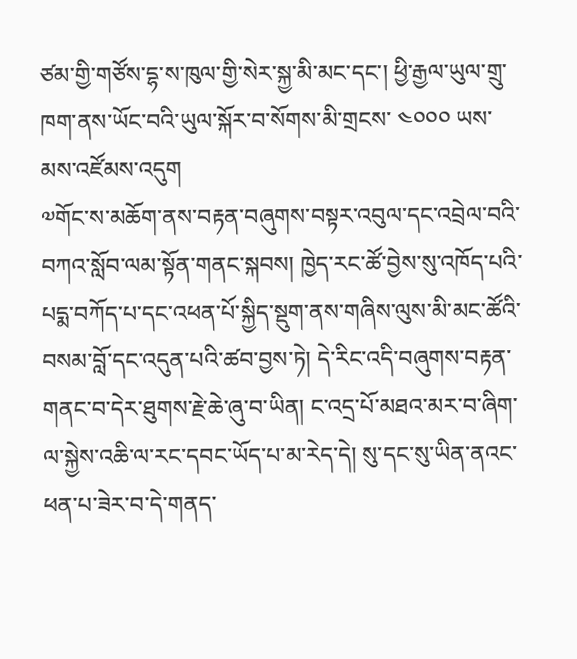ཙམ་གྱི་གཙོས་དྷ་ས་ཁུལ་གྱི་སེར་སྐྱ་མི་མང་དང་། ཕྱི་རྒྱལ་ཡུལ་གྲུ་ཁག་ནས་ཡོང་བའི་ཡུལ་སྐོར་བ་སོགས་མི་གྲངས་ ༤༠༠༠ ཡས་མས་འཛོམས་འདུག
༧གོང་ས་མཆོག་ནས་བརྟན་བཞུགས་བསྟར་འབུལ་དང་འབྲེལ་བའི་བཀའ་སློབ་ལམ་སྟོན་གནང་སྐབས། ཁྱེད་རང་ཚོ་བྱེས་སུ་འཁོད་པའི་པདྨ་བཀོད་པ་དང་འཕན་པོ་སྐྱིད་སྡུག་ནས་གཞིས་ལུས་མི་མང་ཚོའི་བསམ་བློ་དང་འདུན་པའི་ཚབ་བྱས་ཏེ། དེ་རིང་འདི་བཞུགས་བརྟན་གནང་བ་དེར་ཐུགས་རྗེ་ཆེ་ཞུ་བ་ཡིན། ང་འདྲ་པོ་མཐའ་མར་བ་ཞིག་ལ་སྐྱེས་འཆི་ལ་རང་དབང་ཡོད་པ་མ་རེད་དེ། སུ་དང་སུ་ཡིན་ནའང་ཕན་པ་ཟེར་བ་དེ་གནད་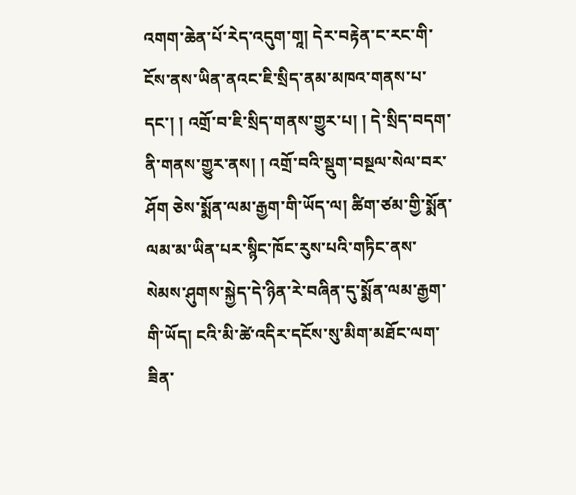འགག་ཆེན་པོ་རེད་འདུག་གཱ། དེར་བརྟེན་ང་རང་གི་ངོས་ནས་ཡིན་ནའང་ཇི་སྲིད་ནམ་མཁའ་གནས་པ་དང་། ། འགྲོ་བ་ཇི་སྲིད་གནས་གྱུར་པ། ། དེ་སྲིད་བདག་ནི་གནས་གྱུར་ནས། ། འགྲོ་བའི་སྡུག་བསྔལ་སེལ་བར་ཤོག ཅེས་སྨོན་ལམ་རྒྱག་གི་ཡོད་ལ། ཚིག་ཙམ་གྱི་སྨོན་ལམ་མ་ཡིན་པར་སྙིང་ཁོང་རུས་པའི་གཏིང་ནས་སེམས་ཤུགས་སྐྱེད་དེ་ཉིན་རེ་བཞིན་དུ་སྨོན་ལམ་རྒྱག་གི་ཡོད། ངའི་མི་ཚེ་འདིར་དངོས་སུ་མིག་མཐོང་ལག་ཟིན་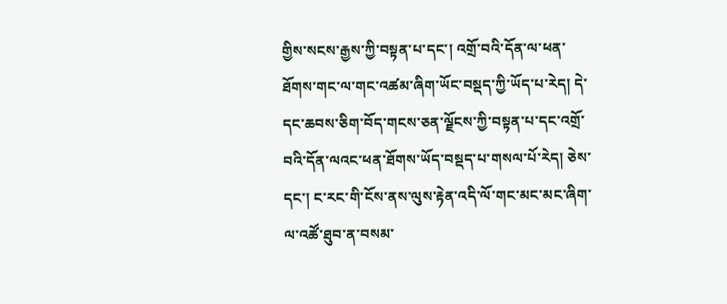གྱིས་སངས་རྒྱས་ཀྱི་བསྟན་པ་དང་། འགྲོ་བའི་དོན་ལ་ཕན་ཐོགས་གང་ལ་གང་འཚམ་ཞིག་ཡོང་བསྡད་ཀྱི་ཡོད་པ་རེད། དེ་དང་ཆབས་ཅིག་བོད་གངས་ཅན་ལྗོངས་ཀྱི་བསྟན་པ་དང་འགྲོ་བའི་དོན་ལའང་ཕན་ཐོགས་ཡོད་བསྡད་པ་གསལ་པོ་རེད། ཅེས་དང་། ང་རང་གི་ངོས་ནས་ལུས་རྟེན་འདི་ལོ་གང་མང་མང་ཞིག་ལ་འཚོ་ཐུབ་ན་བསམ་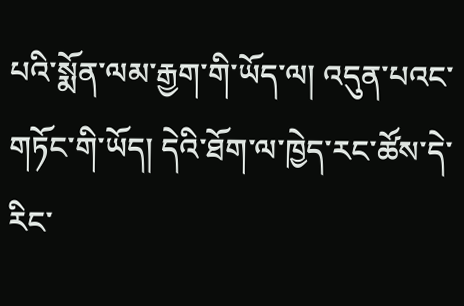པའི་སྨོན་ལམ་རྒྱག་གི་ཡོད་ལ། འདུན་པའང་གཏོང་གི་ཡོད། དེའི་ཐོག་ལ་ཁྱེད་རང་ཚོས་དེ་རིང་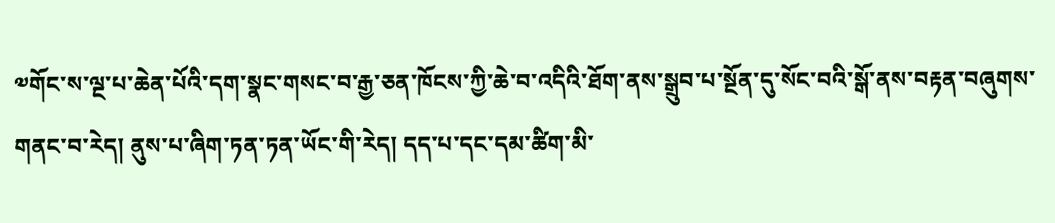༧གོང་ས་ལྔ་པ་ཆེན་པོའི་དག་སྣང་གསང་བ་རྒྱ་ཅན་ཁོངས་ཀྱི་ཆེ་བ་འདིའི་ཐོག་ནས་སྒྲུབ་པ་སྔོན་དུ་སོང་བའི་སྒོ་ནས་བརྟན་བཞུགས་གནང་བ་རེད། ནུས་པ་ཞིག་ཏན་ཏན་ཡོང་གི་རེད། དད་པ་དང་དམ་ཚིག་མི་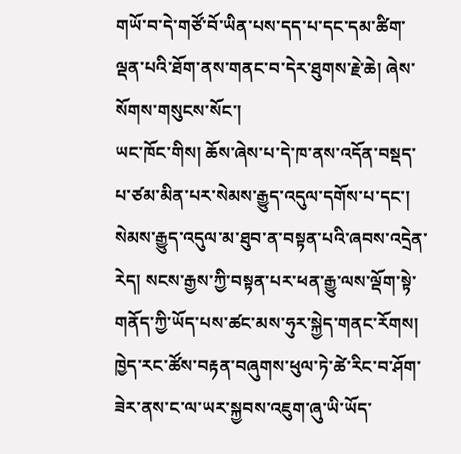གཡོ་བ་དེ་གཙོ་བོ་ཡིན་པས་དད་པ་དང་དམ་ཚིག་ལྡན་པའི་ཐོག་ནས་གནང་བ་དེར་ཐུགས་རྗེ་ཆེ། ཞེས་སོགས་གསུངས་སོང་།
ཡང་ཁོང་གིས། ཆོས་ཞེས་པ་དེ་ཁ་ནས་འདོན་བསྡད་པ་ཙམ་མིན་པར་སེམས་རྒྱུད་འདུལ་དགོས་པ་དང་། སེམས་རྒྱུད་འདུལ་མ་ཐུབ་ན་བསྟན་པའི་ཞབས་འདྲེན་རེད། སངས་རྒྱས་ཀྱི་བསྟན་པར་ཕན་རྒྱུ་ལས་ལྡོག་སྟེ་གནོད་ཀྱི་ཡོད་པས་ཚང་མས་ཧུར་སྐྱེད་གནང་རོགས། ཁྱེད་རང་ཚོས་བརྟན་བཞུགས་ཕུལ་ཏེ་ཚེ་རིང་བ་ཤོག་ཟེར་ནས་ང་ལ་ཡར་སྐྱབས་འཇུག་ཞུ་ཡི་ཡོད་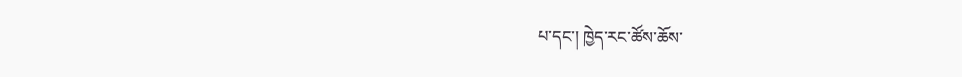པ་དང་། ཁྱེད་རང་ཚོས་ཆོས་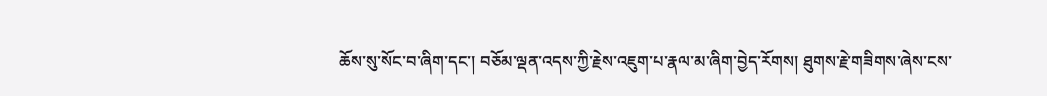ཆོས་སུ་སོང་བ་ཞིག་དང་། བཅོམ་ལྡན་འདས་ཀྱི་རྗེས་འཇུག་པ་རྣལ་མ་ཞིག་བྱེད་རོགས། ཐུགས་རྗེ་གཟིགས་ཞེས་ངས་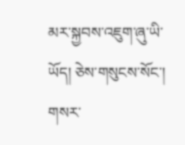མར་སྐྱབས་འཇུག་ཞུ་ཡི་ཡོད། ཅེས་གསུངས་སོང་།
གསར་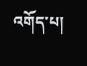འགོད་པ།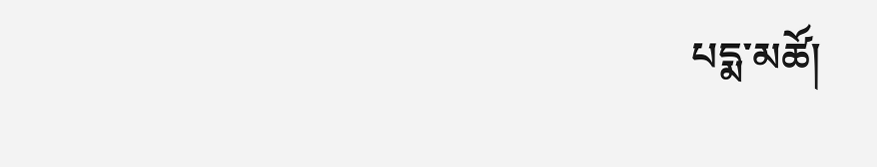པདྨ་མཚོ།